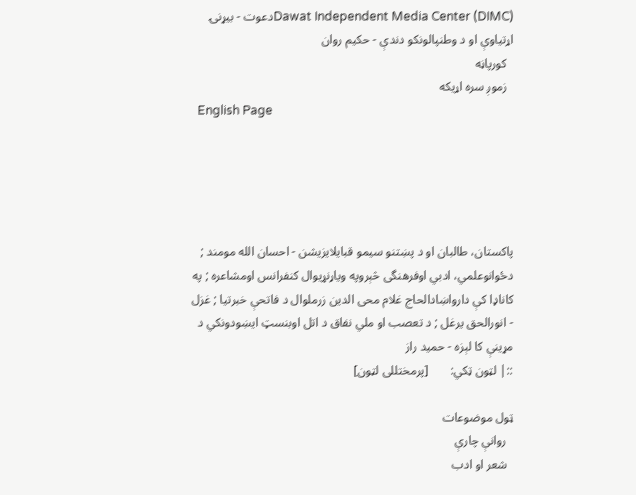Dawat Independent Media Center (DIMC)دعوت - بيړنۍ اړتياوې او د وطنپالونکو دندې - حکيم روان
  کورپاڼه
  زموږ سره اړیکه
  English Page





پاکستان، طالبان او د پښتنو سيمو قبايلايزيشن - احسان الله مومند ; دځوانوعلمي، ادبي اوفرهنگی څېروپه وياړنړيوال کنفرانس اومشاعره ; په کاناډا کې دارواښادالحاج غلام محی الدین زرملوال د فاتحې خبرتیا ; غزل - انورالحق يرغل ; د تعصب او ملي نفاق د اتل اوبنسټ ايښودونکي د مړينې کا لېزه - حميد راز
::| لټون ټکي:       [پرمختللی لټون]

ټول موضوعات
  روانې چارې
  شعر او ادب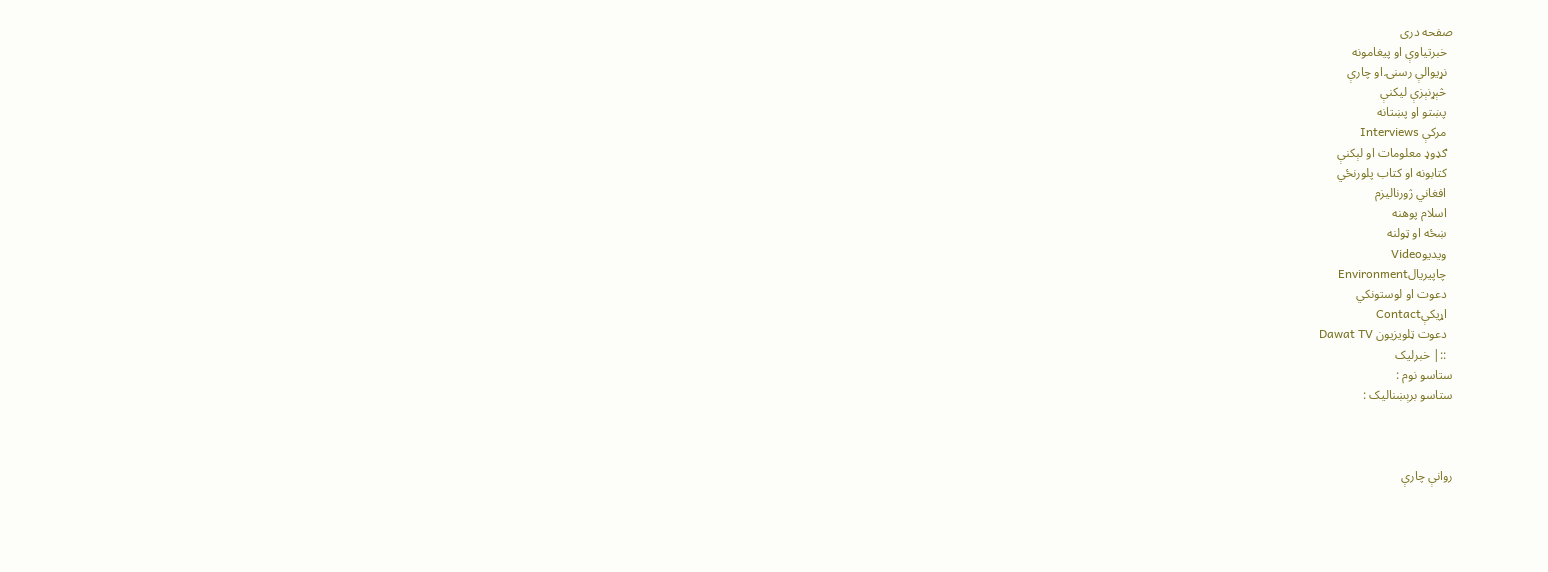صفحه دری
  خبرتیاوې او پیغامونه
  نړیوالې رسنۍ او چارې
  څېړنېزې لیکنې
  پښتو او پښتانه
  مرکې Interviews
  ګډوډ معلومات او لېکنې
  کتابونه او کتاب پلورنځي
  افغاني ژورنالیزم
  اسلام پوهنه
  ښځه او ټولنه
  ویدیوVideo
  چاپیریالEnvironment
  دعوت او لوستونکي
  اړیکېContact
  دعوت ټلویزیون Dawat TV
  ::| خبرلیک
ستاسو نوم :
ستاسو برېښنالیک :



روانې چارې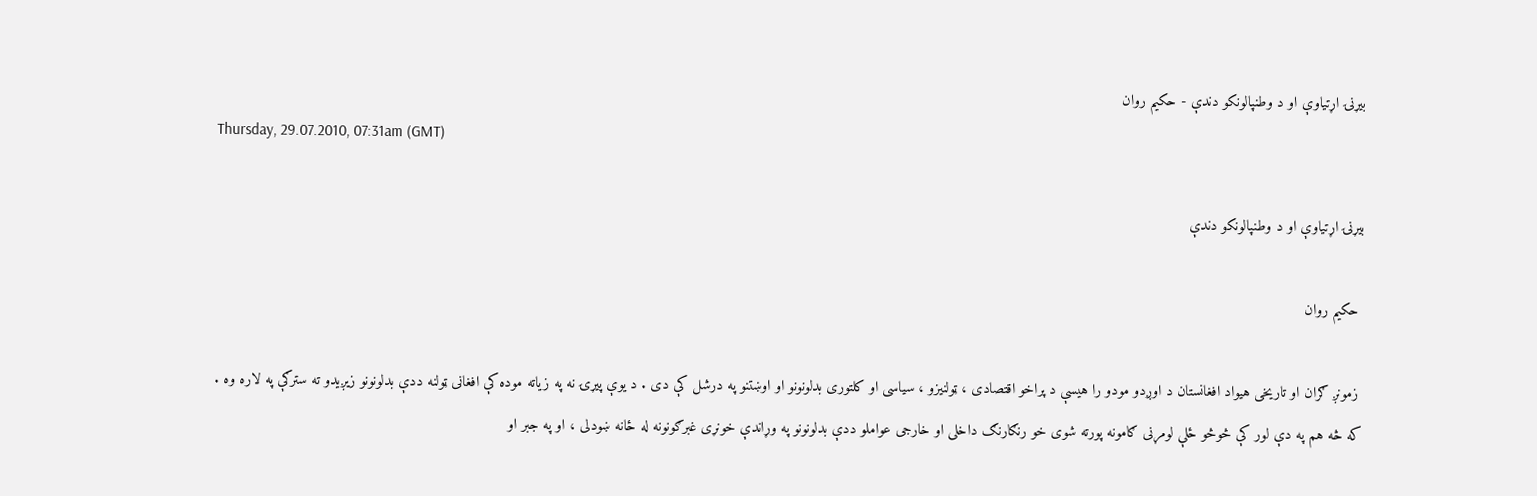بيړنۍ اړتياوې او د وطنپالونکو دندې - حکيم روان
Thursday, 29.07.2010, 07:31am (GMT)

بيړنۍ اړتياوې او د وطنپالونکو دندې

 حکيم روان

 زمونږ ګران او تاريخی هيواد افغانستان د اوږدو مودو را هيسې د پراخو اقتصادی ، ټولنيزو ، سياسی او کلتوری بدلونونو او اوښتنو په درشل کې دی . د يوې پيړۍ نه په زياته موده کې افغانی ټولنه ددې بدلونونو زيږيدو ته سترګې په لاره وه . که څه هم په دې لور کې څوڅو ځلې لومړنی ګامونه پورته شوی خو رنګارنګ داخلی او خارجی عواملو ددې بدلونونو په وړاندې خونړی غبرګونونه له ځانه ښودلی ، او په جبر او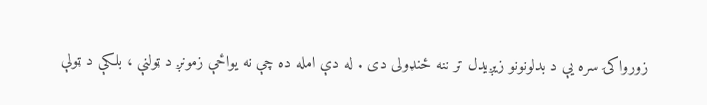زورواکۍ سره يې د بدلونونو زيږيدل تر ننه ځنډولی دی . له دې امله ده چې نه يواځې زمونږ د ټولنې ، بلکې د ټولې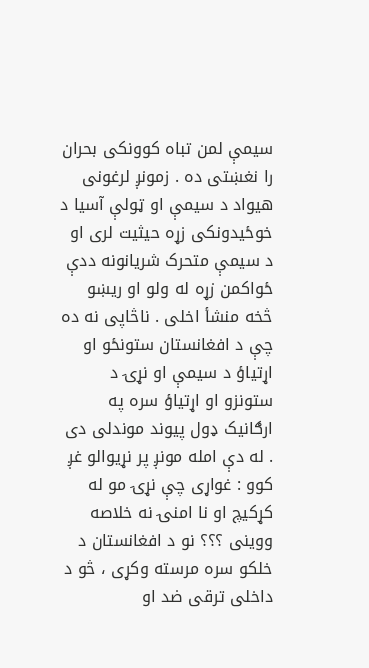سيمې لمن تباه کوونکی بحران را نغښتی ده . زمونږ لرغونی هيواد د سيمې او ټولې آسيا د خوځيدونکی زړه حيثيت لری او د سيمې متحرک شريانونه ددې ځواکمن زړه له ولو او ريښو څخه منشأ اخلی . ناڅاپی نه ده چې د افغانستان ستونځو او اړتياؤ د سيمې او نړۍ د ستونزو او اړتياؤ سره په ارګانيک ډول پيوند موندلی دی . له دې امله مونږ پر نړيوالو غږ کوو : غواړی چې نړۍ مو له کړکيچ او نا امنۍ نه خلاصه ووينی ؟؟؟ نو د افغانستان د خلکو سره مرسته وکړی ، څو د داخلی ترقی ضد او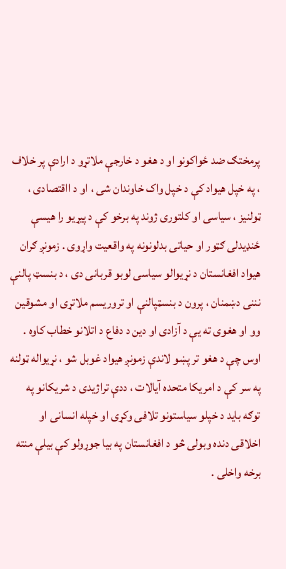پرمختګ ضد ځواکونو او د هغو د خارجې ملاتړو د ارادې پر خلاف ، په خپل هيواد کې د خپل واک خاوندان شی ، او د ااقتصادی ، ټولنيز ، سياسی او کلتوری ژوند په برخو کې د پيړيو را هيسې ځنډيدلی ګټور او حياتی بدلونونه په واقعيت واړوی . زمونږ ګران هيواد افغانستان د نړيوالو سياسی لوبو قربانی دی ، د بنسټ پالنې نننی دښمنان ، پرون د بنسټپالنې او تروريسم ملاتړی او مشوقين وو او هغوی ته يې د آزادی او دين د دفاع د اتلانو خطاب کاوه . اوس چې د هغو تر پښو لاندې زمونږ هيواد غوبل شو ، نړيواله ټولنه په سر کې د امريکا متحده آيالات ، ددې تراژيدی د شريکانو په توګه بايد د خپلو سياستونو تلافی وکړی او خپله انسانی او اخلاقی دنده وبولی څو د افغانستان په بيا جوړولو کې بيلې منته برخه واخلی .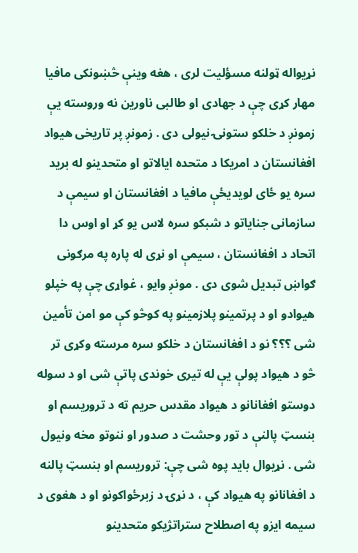نړيواله ټولنه مسؤليت لری ، هغه وينې څښونکی مافيا مهار کړی چې د جهادی او طالبی ناورين نه وروسته يې زمونږ د خلکو ستونۍ نيولی دی . زمونږ پر تاريخی هيواد افغانستان د امريکا د متحده ايالاتو او متحدينو له بريد سره يو ځای لويديځې مافيا د افغانستان او سيمې د سازمانی جناياتو د شبکو سره لاس يو کړ او اوس دا اتحاد د افغانستان ، سيمې او نړی له پاره په مرګونی ګواښ تبديل شوی دی . مونږ وايو ، غواړی چې په خپلو هيوادو او د پرتمينو پلازمينو په کوڅو کې مو امن تأمين شی ؟؟؟ نو د افغانستان د خلکو سره مرسته وکړی تر څو د هيواد پولې يې له تيری خوندی پاتې شی او د سوله دوستو افغانانو د هيواد مقدس حريم ته د تروريسم او بنسټ پالنې د تور وحشت د صدور او ننوتو مخه ونيول شی . نړيوال بايد پوه شی چې: تروريسم او بنسټ پالنه د افغانانو په هيواد کې ، د نړۍ د زبرځواکونو او د هغوی د سيمه ايزو په اصطلاح ستراتژيکو متحدينو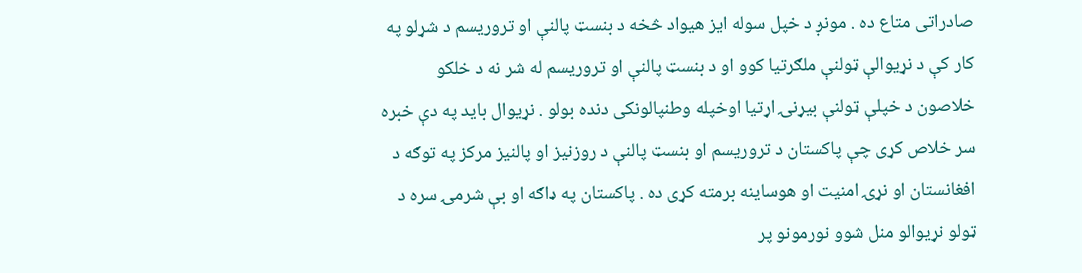صادراتی متاع ده . مونږ د خپل سوله ايز هيواد څخه د بنسټ پالنې او تروريسم د شړلو په کار کې د نړيوالې ټولنې ملګرتيا کوو او د بنسټ پالنې او تروريسم له شر نه د خلکو خلاصون د خپلې ټولنې بيړنۍ اړتيا اوخپله وطنپالونکی دنده بولو . نړيوال بايد په دې خبره سر خلاص کړی چې پاکستان د تروريسم او بنسټ پالنې د روزنيز او پالنيز مرکز په توګه د افغانستان او نړۍ امنيت او هوساينه برمته کړی ده . پاکستان په ډاګه او بې شرمۍ سره د ټولو نړيوالو منل شوو نورمونو پر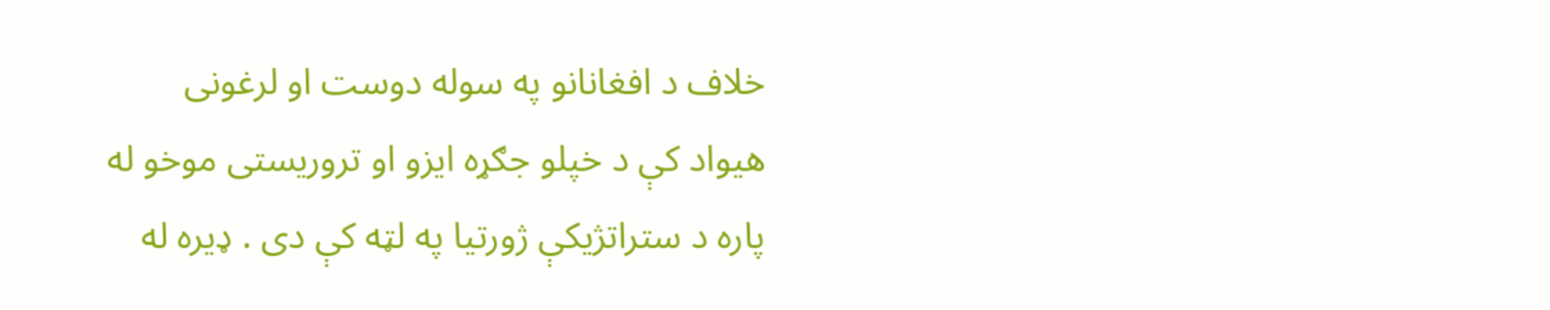خلاف د افغانانو په سوله دوست او لرغونی هيواد کې د خپلو جګړه ايزو او تروريستی موخو له پاره د ستراتژيکې ژورتيا په لټه کې دی . ډيره له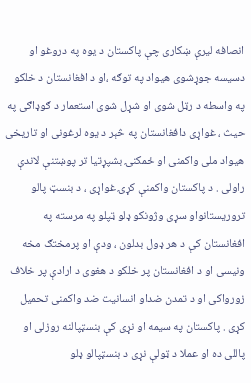انصافه ليرې ښکاری چې پاکستان د يوه په دروغو او دسيسه جوړشوی هيواد په توګه ،او د افغانستان د خلکو په واسطه د رټل شوی او شړل شوی استعمار د ګوډاګی په حيث ، غواړی دافغانستان په څېر د يوه لرغونی او تاريخی هيواد ملی واکمنی او ځمکنۍ بشپړتيا تر پوښتنې لاندې راولی . د پاکستان واکمنې کړۍ غواړی ، د بنسټ پالو تروريستانواو سړی وژونکو ډلو ټپلو په مرسته په افغانستان کې د هر ډول بدلون ، ودې او پرمختګ مخه ونيسی او د افغانستان پر خلکو د هغوی د ارادې پر خلاف زورواکی او د تمدن ضداو انسانيت ضد واکمنی تحميل کړی . پاکستان په سيمه او نړی کې بنسټپالنه روزلی او پاللی ده او عملا د ټولې نړی د بنسټپالو ډلو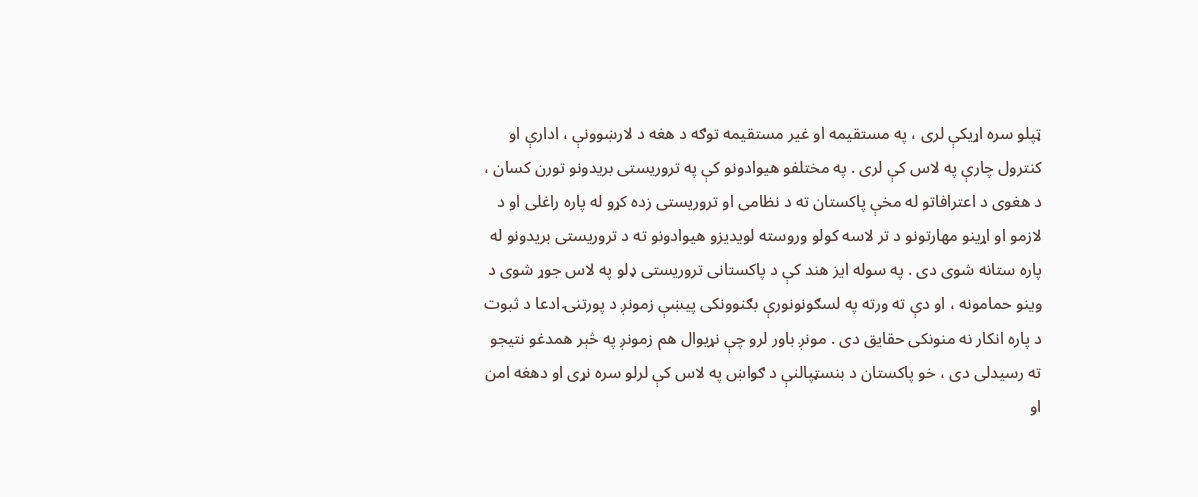ټپلو سره اړيکې لری ، په مستقيمه او غير مستقيمه توګه د هغه د لارښوونې ، ادارې او کنترول چارې په لاس کې لری . په مختلفو هيوادونو کې په تروريستی بريدونو تورن کسان ، د هغوی د اعترافاتو له مخې پاکستان ته د نظامی او تروريستی زده کړو له پاره راغلی او د لازمو او اړينو مهارتونو د تر لاسه کولو وروسته لويديزو هيوادونو ته د تروريستی بريدونو له پاره ستانه شوی دی . په سوله ايز هند کې د پاکستانی تروريستی ډلو په لاس جوړ شوی د وينو حمامونه ، او دې ته ورته په لسګونونورې بګنوونکی پيښې زمونږ د پورتنۍ ادعا د ثبوت د پاره انکار نه منونکی حقايق دی . مونږ باور لرو چې نړيوال هم زمونږ په څېر همدغو نتيجو ته رسيدلی دی ، خو پاکستان د بنسټپالنې د ګواښ په لاس کې لرلو سره نړی او دهغه امن او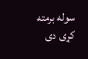سوله برمته کړی دی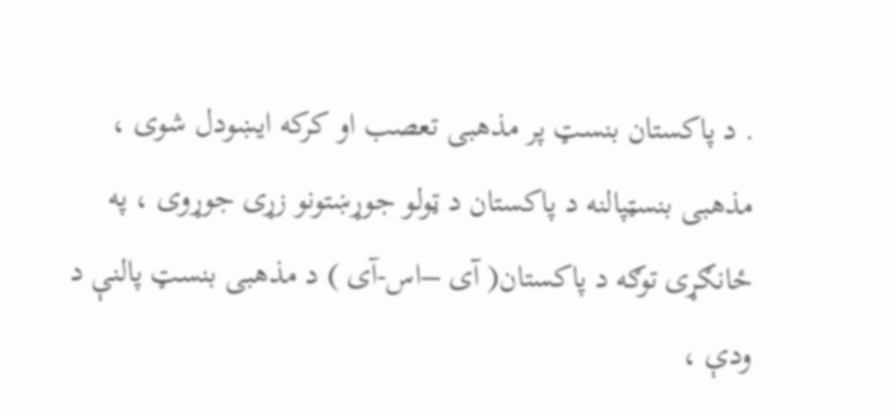. د پاکستان بنسټ پر مذهبی تعصب او کرکه ايښودل شوی ، مذهبی بنسټپالنه د پاکستان د ټولو جوړښتونو زړی جوړوی ، په ځانګړی توګه د پاکستان( آی –اس-آی ) د مذهبی بنسټ پالنې د ودې ،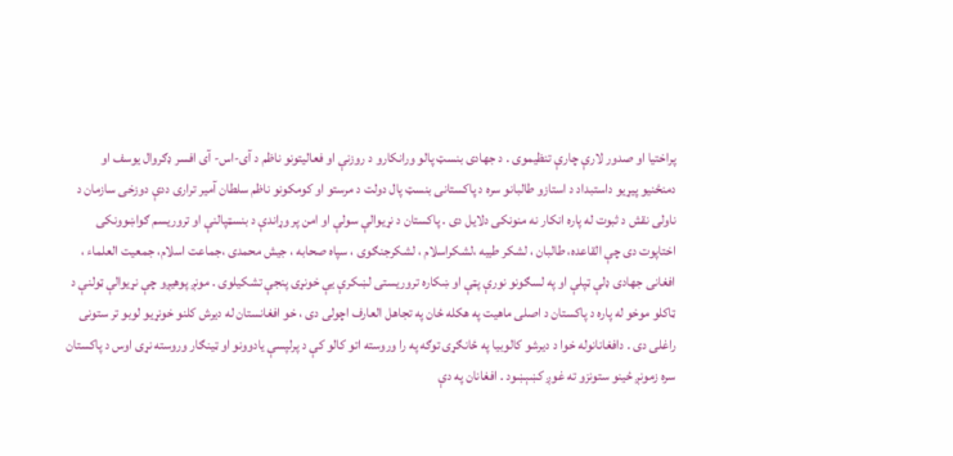پراختيا او صدور لارې چارې تنظيموی . د جهادی بنسټ پالو ورانکارو د روزنې او فعاليتونو ناظم د آی-اس- آی افسر ډګروال يوسف او دمنځنيو پيړيو داستبداد د استازو طالبانو سره د پاکستانی بنسټ پال دولت د مرستو او کومکونو ناظم سلطان آمير تراری ددې دوزخی سازمان د ناولی نقش د ثبوت له پاره انکار نه منونکی دلايل دی . پاکستان د نړيوالې سولې او امن پر وړاندې د بنسټپالنې او تروريسم ګواښوونکی اختاپوت دی چې القاعده، طالبان ، لشکر طيبه ،لشکراسلام ، لشکرجنګوی ، سپاه صحابه ، جيش محمدی ،جماعت اسلام، جمعيت العلما‌ء ، افغانی جهادی ډلې ټپلې او په لسګونو نورې پټې او ښکاره تروريستی لښکرې يې خونړی پنجې تشکيلوی . مونږ پوهيږو چې نړيوالې ټولنې د ټاکلو موخو له پاره د پاکستان د اصلی ماهيت په هکله ځان په تجاهل العارف اچولی دی ، خو افغانستان له ديرش کلنو خونړيو لوبو تر ستونی راغلی دی . دافغانانوله خوا د ديرشو کالوبيا په ځانګړی توګه په را وروسته اتو کالو کې د پرلپسې يادوونو او ټينګار وروسته نړی اوس د پاکستان سره زمونږ ځينو ستونزو ته غوږ کښېښود . افغانان په دې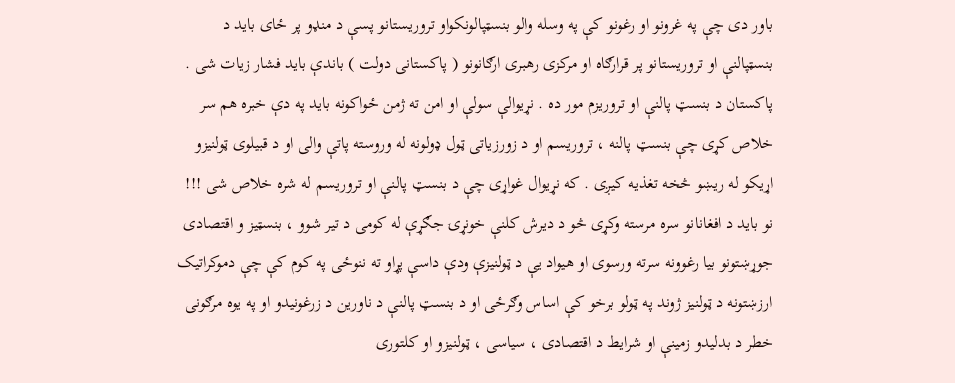باور دی چې په غرونو او رغونو کې په وسله والو بنسټپالونکواو تروريستانو پسې د منډو پر ځای بايد د بنسټپالنې او تروريستانو پر قرارګاه او مرکزی رهبری ارګانونو ( پاکستانی دولت ) باندې بايد فشار زيات شی . پاکستان د بنسټ پالنې او تروريزم مور ده . نړيوالې سولې او امن ته ژمن ځواکونه بايد په دې خبره هم سر خلاص کړی چې بنسټ پالنه ، تروريسم او د زورزياتی ټول ډولونه له وروسته پاتې والی او د قبيلوی ټولنيزو اړيکو له ريښو څخه تغذيه کيږی . که نړيوال غواړی چې د بنسټ پالنې او تروريسم له شره خلاص شی !!! نو بايد د افغانانو سره مرسته وکړی څو د ديرش کلنې خونړۍ جګړې له کومی د تير شوو ، بنسټيز و اقتصادی جوړښتونو بيا رغوونه سرته ورسوی او هيواد يې د ټولنيزې ودې داسې پړاو ته ننوځی په کوم کې چې دموکراتيک ارزښتونه د ټولنيز ژوند په ټولو برخو کې اساس وګرځی او د بنسټ پالنې د ناورين د زرغونيدو او په يوه مرګونی خطر د بدليدو زمينې او شرايط د اقتصادی ، سياسی ، ټولنيزو او کلتوری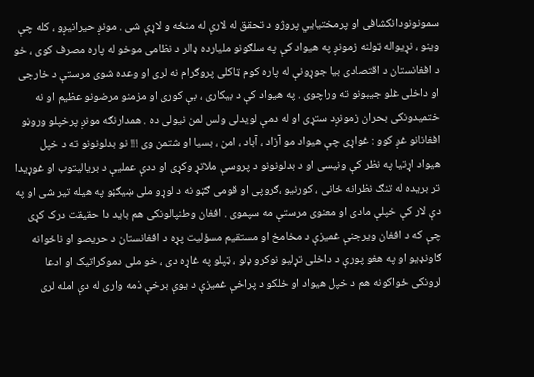سمونونودانکشافی او پرمختيايي پروژو د تحقق له لارې له منځه و لاړې شی . مونږ حيرانيږو ، کله چې وينو ، نړيواله ټولنه زمونږ په هيواد کې په سلګونو مليارده ډالر د نظامی موخو له پاره مصرف کوی ، خو د افغانستان د اقتصادی بيا جوړونې له پاره کوم ټاکلی پروګرام نه لری او وعده شوی مرستې د خارجی او داخلی غلو جيبونو ته وراچوی . په هيواد کې د بيکاری ، بې کوری او مزمنو مرضونو عظيم او نه ختميدونکی بحران زمونږد ستړی او له دمې لويدلی ولس لمن نيولی ده . همدارنګه مونږ پرخپلو وروڼو افغانانو غږ کوو : غواړی چې هيواد مو آزاد ، آباد ، امن ، بسيا او شتمن وی !!! نو بدلونونو ته د خپل هيواد اړتيا په نظر کې ونيسی او د بدلونونو د پروسې ملاتړ وکړی او ددې عمليې د برياليتوب او غوړيدا تر بريده له تنګ نظرانه ځانی ، کورنيو ،ګروپی او قومی ګټو نه د لوړو ملی ښيګڼو په هيله تير شی او په دې لار کې خپلې مادی او معنوی مرستې مه سپموی . افغان وطنپالونکی هم بايد دا حقيقت درک کړی چې که د افغان ويرجنې غميزې د مخامخ او مستقيم مسؤليت پړه د افغانستان د حريصو او ناځوانه ګاونډيو او په هغو پورې د داخلی تړليو نوکرو ډلو ، ټپلو په غاړه دی ، خو ملی دموکراتيک او ادعا لرونکی ځواکونه هم د خپل هيواد او خلکو د پراخې غميزې د يوې برخې ذمه واری له دې امله لری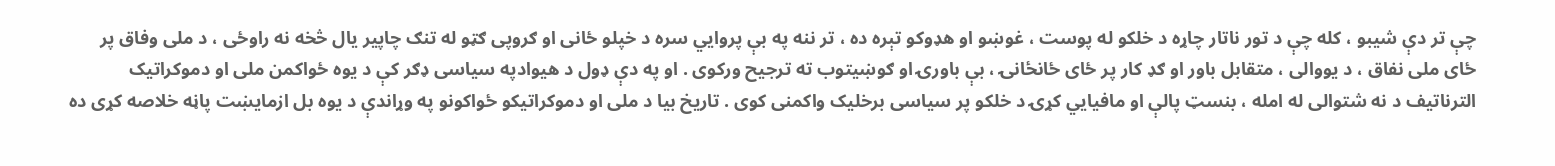چې تر دې شيبو ، کله چې د تور ناتار چاړه د خلکو له پوست ، غوښو او هډوکو تېره ده ، تر ننه په بې پروايي سره د خپلو ځانی او ګروپی ګټو له تنګ چاپير يال څخه نه راوځی ، د ملی وفاق پر ځای ملی نفاق ، د يووالی ، متقابل باور او ګډ کار پر ځای ځانځانۍ ، بې باورۍ او ګوښيتوب ته ترجيح ورکوی . او په دې ډول د هيوادپه سياسی ډګر کې د يوه ځواکمن ملی او دموکراتيک الترناتيف د نه شتوالی له امله ، بنسټ پالې او مافيايي کړۍ د خلکو پر سياسی برخليک واکمنی کوی . تاريخ بيا د ملی او دموکراتيکو ځواکونو په وړاندې د يوه بل ازمايښت پاڼه خلاصه کړی ده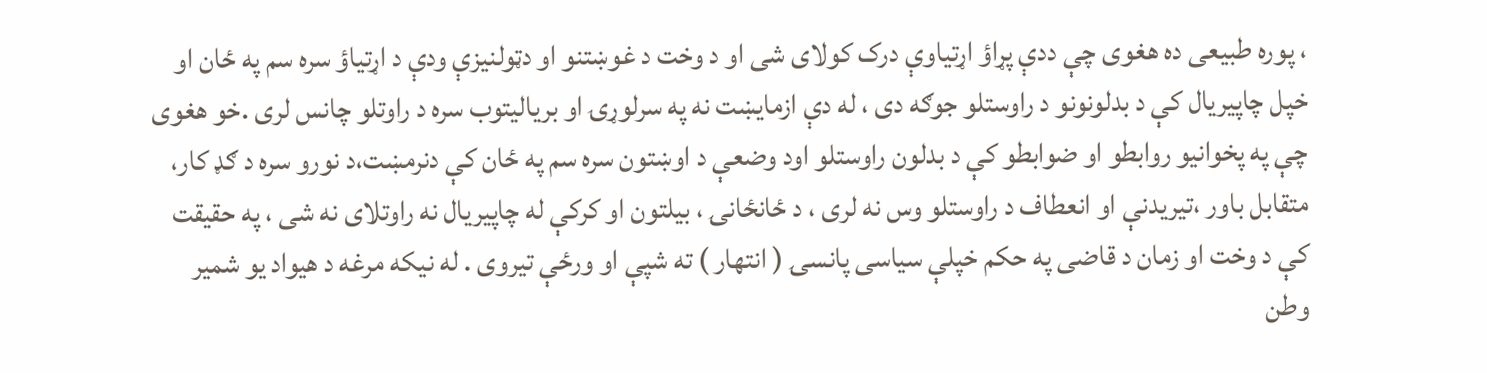، پوره طبيعی ده هغوی چې ددې پړاؤ اړتياوې درک کولای شی او د وخت د غوښتنو او دټولنيزې ودې د اړتياؤ سره سم په ځان او خپل چاپيريال کې د بدلونونو د راوستلو جوګه دی ، له دې ازمايښت نه په سرلوړۍ او برياليتوب سره د راوتلو چانس لری .خو هغوی چې په پخوانيو روابطو او ضوابطو کې د بدلون راوستلو اود وضعې د اوښتون سره سم په ځان کې دنرمښت،د نورو سره د ګډ کار، متقابل باور ،تيريدنې او انعطاف د راوستلو وس نه لری ، د ځانځانۍ ، بيلتون او کرکې له چاپيريال نه راوتلای نه شی ، په حقيقت کې د وخت او زمان د قاضی په حکم خپلې سياسی پانسۍ ( انتهار ) ته شپې او ورځې تيروی . له نيکه مرغه د هيواد يو شمير وطن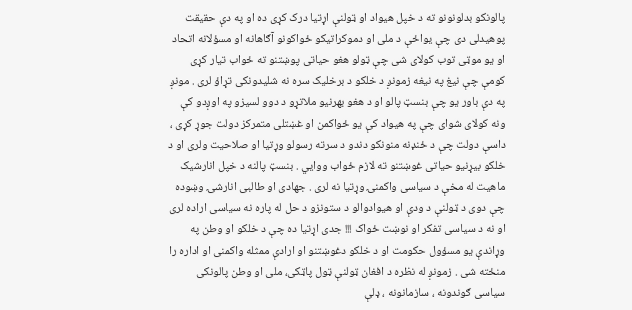پالونکو بدلونونو ته د خپل هيواد او ټولنې اړتيا درک کړی ده او په دې حقيقت پوهيدلی دی چې يواځې د ملی او دموکراتيکو ځواکونو آګاهانه او مسؤلانه اتحاد او يو موټی توب کولای شی چې ټولو هغو حياتی پوښتنو ته ځواب تيار کړی کومې چې نيغ په نيغه زمونږ د خلکو د برخليک سره نه شليدونکی تړاؤ لری . مونږ په دې باور يو چې بنسټ پالو او د هغو بهرنيو ملاتړو د دوو لسيزو په اوږدو کې ونه کولای شوای چې په هيواد کې يو ځواکمن او غښتلی متمرکز دولت جوړ کړی ، داسې دولت چې د ځنډنه منونکو دندو د سرته رسولو وړتيا او صلاحيت ولری او د خلکو بيړنيو حياتی غوښتنو ته لازم ځواب ووايي . بنسټ پالنه د خپل انارشيک ماهيت له مخې د سياسی واکمنۍ وړتيا نه لری . جهادی او طالبی انارشۍ وښوده چې دوی د ټولنې د ودې او هيوادوالو د ستونزو د حل له پاره نه سياسی اراده لری او نه د سياسی تفکر او نوښت ځواک !!! جدی اړتيا ده چې د خلکو او وطن په وړاندې يو مسؤول حکومت او د خلکو دغوښتنو او ارادې ممثله واکمنی او اداره را منځته شی . زمونږ له نظره د افغان ټولنې ټول پاټکی، ملی او وطن پالونکی سياسی ګوندونه ، سازمانونه ، ډلې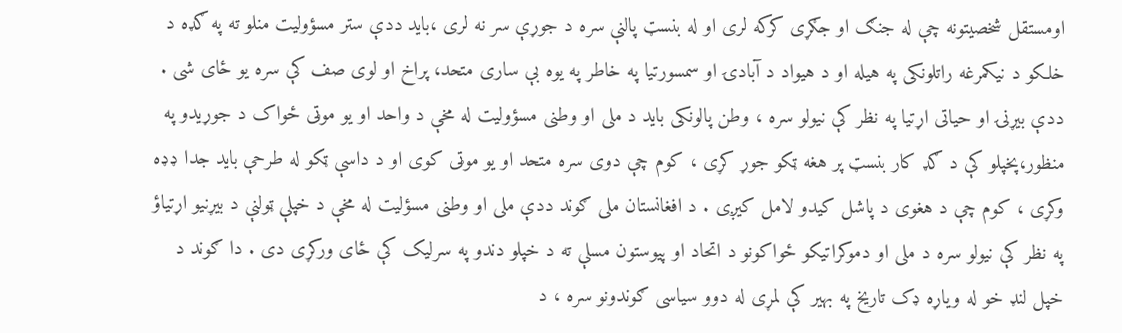اومستقل شخصيتونه چې له جنګ او جګړی کرکه لری او له بنسټ پالنې سره د جوړې سر نه لری ،بايد ددې ستر مسؤوليت منلو ته په ګډه د خلکو د نيکمرغه راتلونکی په هيله او د هيواد د آبادۍ او سمسورتيا په خاطر په يوه بې ساری متحد، پراخ او لوی صف کې سره يو ځای شی . ددې بيړنۍ او حياتی اړتيا په نظر کې نيولو سره ، وطن پالونکی بايد د ملی او وطنی مسؤوليت له مخې د واحد او يو موټی ځواک د جوړيدو په منظور،پخپلو کې د ګډ کار بنسټ پر هغه ټکو جوړ کړی ، کوم چې دوی سره متحد او يو موټی کوی او د داسې ټکو له طرحې بايد جدا ډډه وکړی ، کوم چې د هغوی د پاشل کيدو لامل کيږی . د افغانستان ملی ګوند ددې ملی او وطنی مسؤليت له مخې د خپلې ټولنې د بيړنيو اړتياؤ په نظر کې نيولو سره د ملی او دموکراتيکو ځواکونو د اتحاد او پيوستون مسلې ته د خپلو دندو په سرليک کې ځای ورکړی دی . دا ګوند د خپل لنډ خو له وياړه ډک تاريخ په بهير کې لمړی له دوو سياسی ګوندونو سره ، د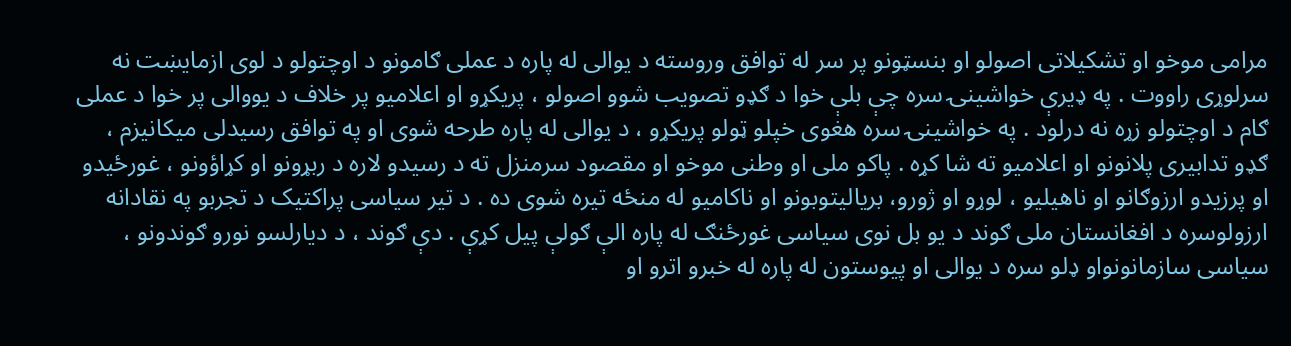مرامی موخو او تشکيلاتی اصولو او بنسټونو پر سر له توافق وروسته د يوالی له پاره د عملی ګامونو د اوچتولو د لوی ازمايښت نه سرلوړی راووت . په ډيرې خواشينۍ سره چې بلې خوا د ګډو تصويب شوو اصولو ، پريکړو او اعلاميو پر خلاف د يووالی پر خوا د عملی ګام د اوچتولو زړه نه درلود . په خواشينۍ سره هغوی خپلو ټولو پريکړو ، د يوالی له پاره طرحه شوی او په توافق رسيدلی ميکانيزم ، ګډو تدابيری پلانونو او اعلاميو ته شا کړه . پاکو ملی او وطنی موخو او مقصود سرمنزل ته د رسيدو لاره د ربړونو او کړاؤونو ، غورځيدو او پرزيدو ارزوګانو او ناهيليو ، لوړو او ژورو، برياليتوبونو او ناکاميو له منځه تيره شوی ده . د تير سياسی پراکتيک د تجربو په نقادانه ارزولوسره د افغانستان ملی ګوند د يو بل نوی سياسی غورځنګ له پاره الې ګولې پيل کړې . دې ګوند ، د ديارلسو نورو ګوندونو ، سياسی سازمانونواو ډلو سره د يوالی او پيوستون له پاره له خبرو اترو او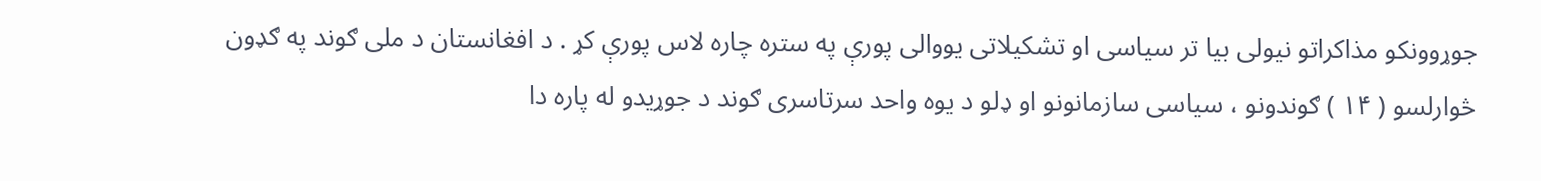جوړوونکو مذاکراتو نيولی بيا تر سياسی او تشکيلاتی يووالی پورې په ستره چاره لاس پورې کړ . د افغانستان د ملی ګوند په ګډون څوارلسو ( ۱۴ ) ګوندونو ، سياسی سازمانونو او ډلو د يوه واحد سرتاسری ګوند د جوړيدو له پاره دا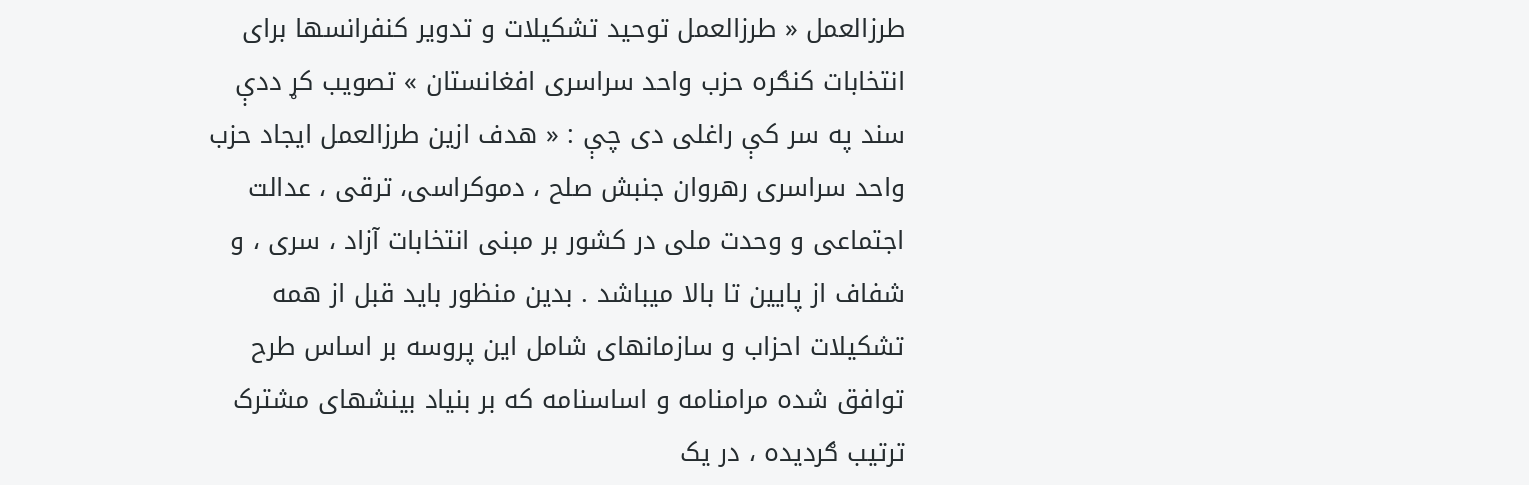طرزالعمل « طرزالعمل توحيد تشکيلات و تدوير کنفرانسها برای انتخابات کنګره حزب واحد سراسری افغانستان » تصويب کړ ددې سند په سر کې راغلی دی چې : « هدف ازين طرزالعمل ايجاد حزب واحد سراسری رهروان جنبش صلح ، دموکراسی، ترقی ، عدالت اجتماعی و وحدت ملی در کشور بر مبنی انتخابات آزاد ، سری ، و شفاف از پايين تا بالا ميباشد . بدين منظور بايد قبل از همه تشکيلات احزاب و سازمانهای شامل اين پروسه بر اساس طرح توافق شده مرامنامه و اساسنامه که بر بنياد بينشهای مشترک ترتيب ګرديده ، در يک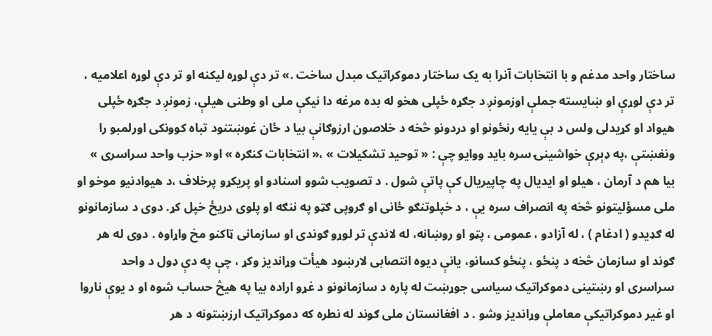ساختار واحد مدغم و با انتخابات آنرا به يک ساختار دموکراتيک مبدل ساخت .» تر دې لوړه ليکنه او تر دې لوړه اعلاميه ، تر دې لوړې او ښايسته جملې اوزمونږ د جګړه ځپلی هخو له بده مرغه دا نيکې ملی او وطنی هيلې، زمونږ د جګړه ځپلی هيواد او کړيدلی ولس د بې يايه رنځونو او دردونو څخه د خلاصون ارزوګانې بيا د ځان غوښتنود تباه کوونکی اورلمبو را ونغښتې ،په ډېرې خواشينۍ سره بايد ووايو چې : « توحيد تشکيلات » ،« انتخابات کنګره » او« حزب واحد سراسری » بيا هم د آرمان ، هيلو او ايديال په چاپيريال کې پاتې شول . د تصويب شوو اسنادو او پريکړو پرخلاف ،د هيوادنيو موخو او ملی مسؤليتونو څخه په انصراف سره يې ، د خپلوتنګو ځانی او ګروپی ګټو په ننګه او پلوی دريځ خپل کړ. دوی د سازمانونو له ګډيدو ( ادغام ) ، له آزادو ، عمومی ، پټو او روښانه، له لاندې تر لوړو ګوندی او سازمانی ټاکنو مخ واړاوه . دوی له هر ګوند او سازمان څخه د پنځو ، پنځو کسانو، يانې ديوه انتصابی لارښود هيأت وړانديز وکړ ، چې په دې ډول د واحد سراسری او رښتينی دموکراتيک سياسی جوړښت له پاره د سازمانونو د غړو اراده بيا په هيڅ حساب شوه او د يوې ناروا او غير دموکراتيکې معاملې وړانديز وشو . د افغانستان ملی ګوند له نطره که دموکراتيک ارزښتونه د هر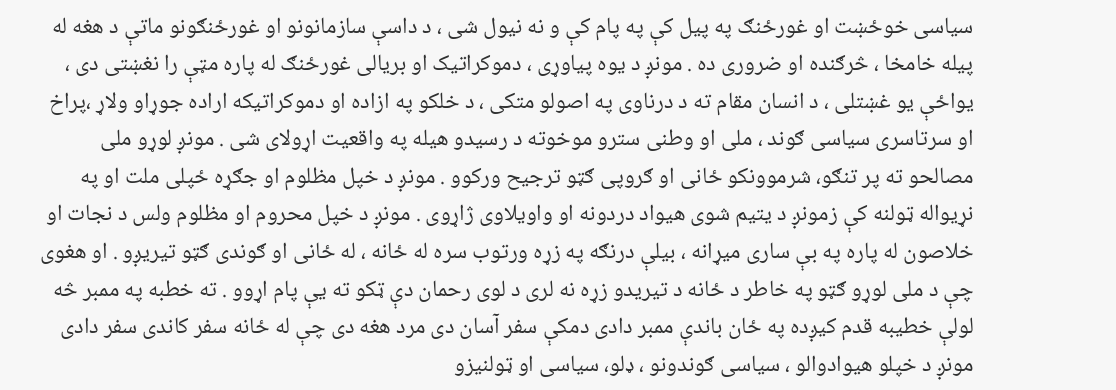سياسی خوځښت او غورځنګ په پيل کې په پام کې و نه نيول شی ، د داسې سازمانونو او غورځنګونو ماتې د هغه له پيله خامخا ، څرګنده او ضروری ده . مونږ د يوه پياوړی ، دموکراتيک او بريالی غورځنګ له پاره مټې را نغښتی دی ، يواځې يو غښتلی ، د انسان مقام ته د درناوی په اصولو متکی ، د خلکو په ازاده او دموکراتيکه اراده جوړاو ولاړ ،پراخ او سرتاسری سياسی ګوند ، ملی او وطنی سترو موخوته د رسيدو هيله په واقعيت اړولای شی . مونږ لوړو ملی مصالحو ته پر تنګو، شرموونکو ځانی او ګروپی ګټو ترجيح ورکوو . مونږ د خپل مظلوم او جګړه ځپلی ملت او په نړيواله ټولنه کې زمونږ د يتيم شوی هيواد دردونه او واويلاوی ژاړوی . مونږ د خپل محروم او مظلوم ولس د نجات او خلاصون له پاره په بې ساری ميړانه ، بيلې درنګه په زړه ورتوب سره له ځانه ، له ځانی او ګوندی ګټو تيريږو . او هغوی چې د ملی لوړو ګټو په خاطر د ځانه د تيريدو زړه نه لری د لوی رحمان دې ټکو ته يې پام اړوو . ته خطبه په ممبر څه لولې خطيبه قدم کيږده په ځان باندې ممبر دادی دمکې سفر آسان دی مرد هغه دی چې له ځانه سفر کاندی سفر دادی مونږ د خپلو هيوادوالو ، سياسی ګوندونو ، ډلو، سياسی او ټولنيزو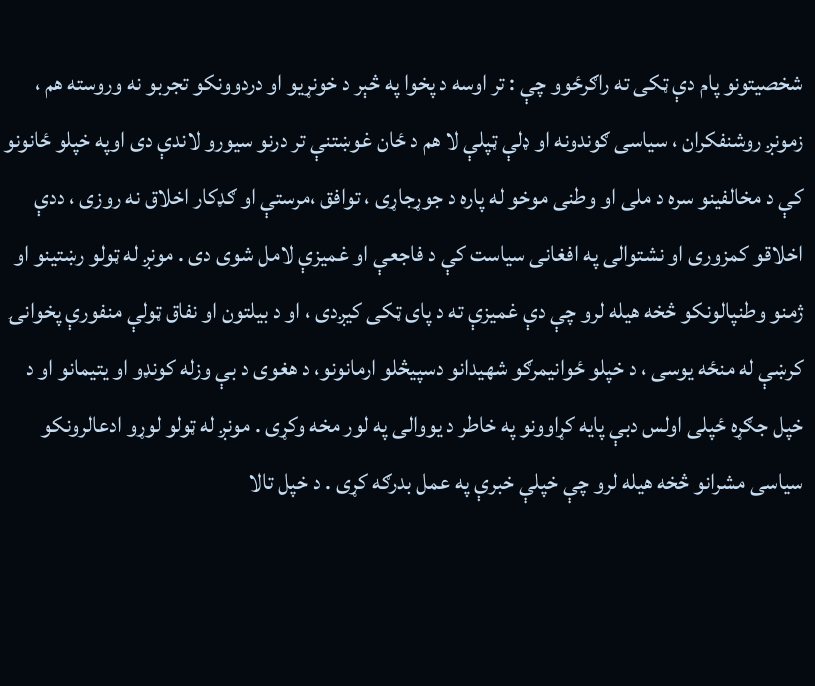شخصيتونو پام دې ټکی ته راګرځوو چې : تر اوسه د پخوا په څېر د خونړيو او دردوونکو تجربو نه وروسته هم ، زمونږ روشنفکران ، سياسی ګوندونه او ډلې ټپلې لا هم د ځان غوښتنې تر درنو سيورو لاندې دی اوپه خپلو ځانونو کې د مخالفينو سره د ملی او وطنی موخو له پاره د جوړجاړی ، توافق ،مرستې او ګډکار اخلاق نه روزی ، ددې اخلاقو کمزوری او نشتوالی په افغانی سياست کې د فاجعې او غميزې لامل شوی دی . مونږ له ټولو رښتينو او ژمنو وطنپالونکو څخه هيله لرو چې دې غميزې ته د پای ټکی کيږدی ، او د بيلتون او نفاق ټولې منفورې پخوانۍ کرښې له منځه يوسی ، د خپلو ځوانيمرګو شهيدانو دسپيڅلو ارمانونو، د هغوی د بې وزله کونډو او يتيمانو او د خپل جګړه ځپلی اولس دبې پايه کړاوونو په خاطر د يووالی په لور مخه وکړی . مونږ له ټولو لوړو ادعالرونکو سياسی مشرانو څخه هيله لرو چې خپلې خبرې په عمل بدرګه کړی . د خپل تالا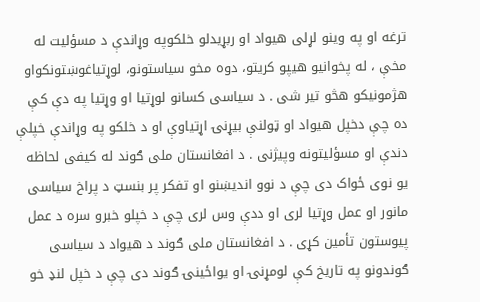ترغه او په وينو لړلی هيواد او ربړيدلو خلکوپه وړاندې د مسؤليت له مخې ، له پخوانيو هيپو کريتو، دوه مخو سياستونو، لوړتياغوښتونکواو هژمونيکو هڅو تير شی . د سياسی کسانو لوړتيا او وړتيا په دې کې ده چې دخپل هيواد او ټولنې بيړنۍ اړتياوې او د خلکو په وړاندې خپلې دندې او مسؤليتونه وپيژنی . د افغانستان ملی ګوند له کيفی لحاظه يو نوی ځواک دی چې د نوو انديښنو او تفکر پر بنسټ د پراخ سياسی مانور او عمل وړتيا لری او ددې وس لری چې د خپلو خبرو سره د عمل پيوستون تأمين کړی . د افغانستان ملی ګوند د هيواد د سياسی ګوندونو په تاريخ کې لومړنۍ او يواځينۍ ګوند دی چې د خپل لنډ خو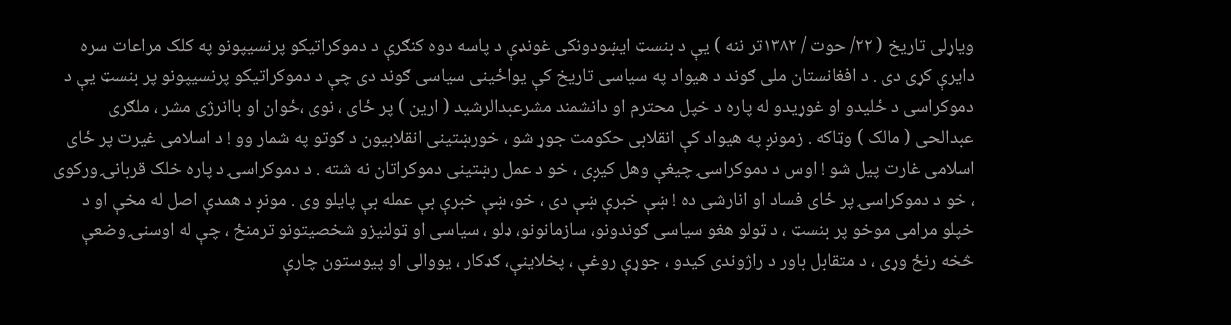وياړلی تاريخ ( ۲۲/ حوت / ۱۳۸۲تر ننه ) يې د بنسټ ايښودونکی غونډې د پاسه دوه کنګرې د دموکراتيکو پرنسيپونو په کلک مراعات سره دايرې کړی دی . د افغانستان ملی ګوند د هيواد په سياسی تاريخ کې يواځينی سياسی ګوند دی چې د دموکراتيکو پرنسيپونو پر بنسټ يې د دموکراسی د ځليدو او غوړيدو له پاره د خپل محترم او دانشمند مشرعبدالرشيد ( ارين ) پر ځای ، نوی ،ځوان او باانرژی مشر ، ملګری عبدالحی ( مالک ) وټاکه . زمونږ په هيواد کې انقلابی حکومت جوړ شو ، خورښتينی انقلابيون د ګوتو په شمار وو ! د اسلامی غيرت پر ځای اسلامی غارت پيل شو ! اوس د دموکراسۍ چيغې وهل کيږی ، خو د عمل رښتينی دموکراتان نه شته . د دموکراسۍ د پاره خلک قربانۍ ورکوی ، خو د دموکراسۍ پر ځای فساد او انارشی ده ! ښې خبرې ښې دی ، خو، ښې خبرې بې عمله بې پايلو وی . مونږ د همدې اصل له مخې او د خپلو مرامی موخو پر بنسټ ، د ټولو هغو سياسی ګوندونو، سازمانونو، ډلو ، سياسی او ټولنيزو شخصيتونو ترمنځ ، چې له اوسنۍ وضعې څخه رنځ وړی ، د متقابل باور د راژوندی کيدو ، جوړې روغې ، پخلاينې، ګډکار ، يووالی او پيوستون چارې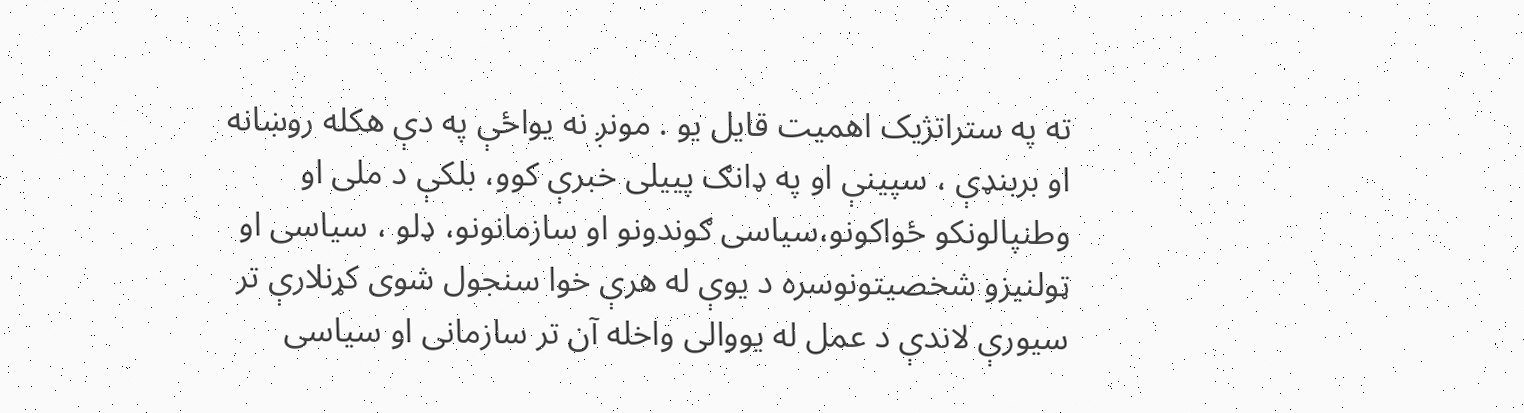ته په ستراتژيک اهميت قايل يو . مونږ نه يواځې په دې هکله روښانه او بربنډې ، سپينې او په ډانګ پييلی خبرې کوو، بلکې د ملی او وطنپالونکو ځواکونو،سياسی ګوندونو او سازمانونو، ډلو ، سياسی او ټولنيزو شخصيتونوسره د يوې له هرې خوا سنجول شوی کړنلارې تر سيورې لاندې د عمل له يووالی واخله آن تر سازمانی او سياسی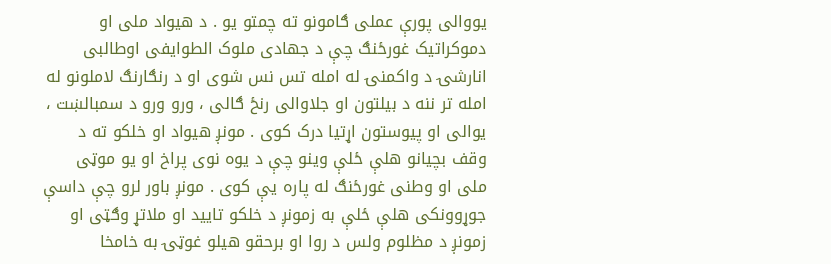يووالی پورې عملی ګامونو ته چمتو يو . د هيواد ملی او دموکراتيک غورځنګ چې د جهادی ملوک الطوايفی اوطالبی انارشۍ د واکمنۍ له امله تس نس شوی او د رنګارنګ لاملونو له امله تر ننه د بيلتون او جلاوالی رنځ ګالی ، ورو ورو د سمبالښت ، يوالی او پيوستون اړتيا درک کوی . مونږ هيواد او خلکو ته د وقف بچيانو هلې ځلې وينو چې د يوه نوی پراخ او يو موټی ملی او وطنی غورځنګ له پاره يې کوی . مونږ باور لرو چې داسې جوړوونکی هلې ځلې به زمونږ د خلکو تاييد او ملاتړ وګټی او زمونږ د مظلوم ولس د روا او برحقو هيلو غوټۍ به خامخا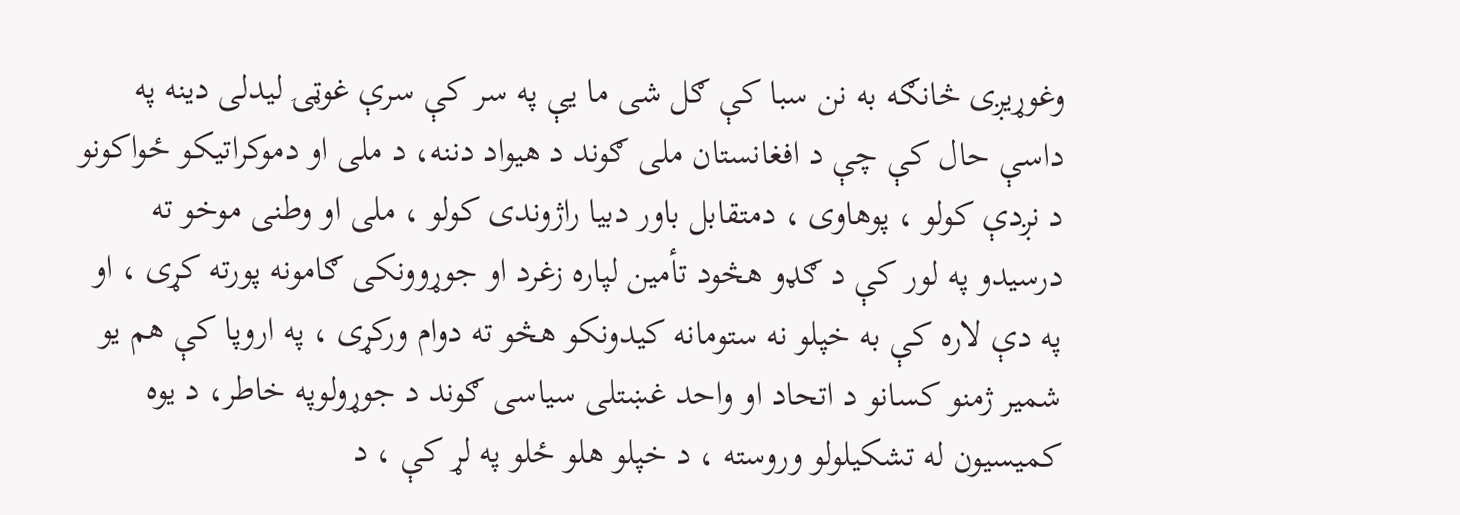وغوړيږی څانګه به نن سبا کې ګل شی ما يې په سر کې سرې غوټۍ ليدلی دينه په داسې حال کې چې د افغانستان ملی ګوند د هيواد دننه، د ملی او دموکراتيکو ځواکونو د نږدې کولو ، پوهاوی ، دمتقابل باور دبيا راژوندی کولو ، ملی او وطنی موخو ته درسيدو په لور کې د ګډو هڅود تأمين لپاره زغرد او جوړوونکی ګامونه پورته کړی ، او په دې لاره کې به خپلو نه ستومانه کيدونکو هڅو ته دوام ورکړی ، په اروپا کې هم يو شمير ژمنو کسانو د اتحاد او واحد غښتلی سياسی ګوند د جوړولوپه خاطر، د يوه کميسيون له تشکيلولو وروسته ، د خپلو هلو ځلو په لړ کې ، د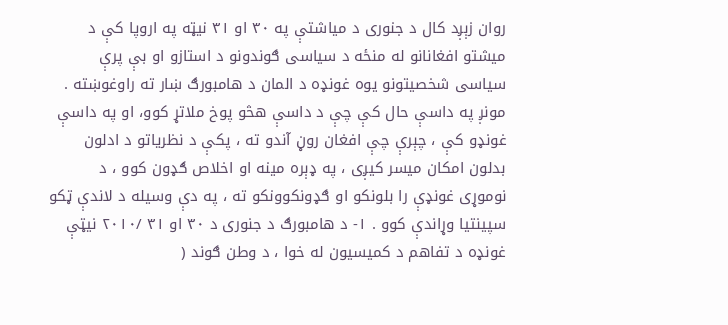روان زېږد کال د جنوری د مياشتې په ۳۰ او ۳۱ نيټه په اروپا کې د ميشتو افغانانو له منځه د سياسی ګوندونو د استازو او بې پرې سياسی شخصيتونو يوه غونډه د المان د هامبورګ ښار ته راوغوښته . مونږ په داسې حال کې چې د داسې هڅو پوخ ملاتړ کوو، او په داسې غونډو کې ، چېرې چې افغان روڼ آندو ته ، پکې د نظرياتو د ادلون بدلون امکان ميسر کيږی ، په ډېره مينه او اخلاص ګډون کوو ، د نوموړی غونډې را بلونکو او ګډونکوونکو ته ، په دې وسيله د لاندې ټکو سپينتيا وړاندې کوو . ۱- د هامبورګ د جنوری د ۳۰ او ۳۱ /۲۰۱۰ نيټې غونډه د تفاهم د کميسيون له خوا ، د وطن ګوند (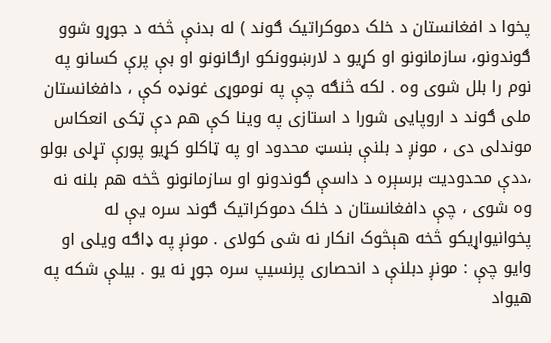پخوا د افغانستان د خلک دموکراتيک ګوند ) له بدنې څخه د جوړو شوو ګوندونو، سازمانونو او کړيو د لارښوونکو ارګانونو او بې پرې کسانو په نوم را بلل شوی وه . لکه څنګه چې په نوموړی غونډه کې ، دافغانستان ملی ګوند د اروپايی شورا د استازی په وينا کې هم دې ټکی انعکاس موندلی دی ، مونږ د بلنې بنسټ محدود او په ټاکلو کړيو پورې تړلی بولو ،ددې محدوديت برسېره د داسې ګوندونو او سازمانونو څخه هم بلنه نه وه شوی ، چې دافغانستان د خلک دموکراتيک ګوند سره يې له پخوانيواړيکو څخه هېڅوک انکار نه شی کولای . مونږ په ډاګه ويلی او وايو چې : مونږ دبلنې د انحصاری پرنسيپ سره جوړ نه يو . بيلې شکه په هيواد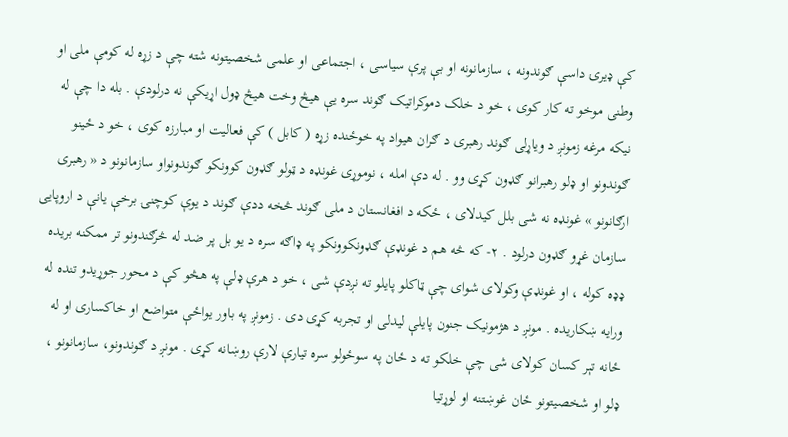کې ډيرۍ داسې ګوندونه ، سازمانونه او بې پرې سياسی ، اجتماعی او علمی شخصيتونه شته چې د زړه له کومې ملی او وطنی موخو ته کار کوی ، خو د خلک دموکراتيک ګوند سره يې هيڅ وخت هيڅ ډول اړيکې نه درلودې . بله دا چې له نيکه مرغه زمونږ د وياړلی ګوند رهبری د ګران هيواد په خوځنده زړه ( کابل ) کې فعاليت او مبارزه کوی ، خو د ځينو ګوندونو او ډلو رهبرانو ګډون کړی وو . له دې امله ، نوموړی غونډه د ټولو ګډون کوونکو ګوندونواو سازمانونو د « رهبری ارګانونو » غونډه نه شی بلل کيدلای ، ځکه د افغانستان د ملی ګوند څخه ددې ګوند د يوې کوچنۍ برخې يانې د اروپايی سازمان غړو ګډون درلود . ۲- که څه هم د غونډې ګډونکوونکو په ډاګه سره د يو بل پر ضد له څرګندونو تر ممکنه بريده ډډه کوله ، او غونډې وکولای شوای چې ټاکلو پايلو ته نږدې شی ، خو د هرې ډلې په هڅو کې د محور جوړيدو تنده له ورايه ښکاريده . مونږ د هژمونيک جنون پايلې ليدلی او تجربه کړی دی . زمونږ په باور يواځې متواضع او خاکساری او له ځانه تېر کسان کولای شی چې خلکو ته د ځان په سوځولو سره تيارې لارې روښانه کړی . مونږ د ګوندونو، سازمانونو ، ډلو او شخصيتونو ځان غوښتنه او لوړتيا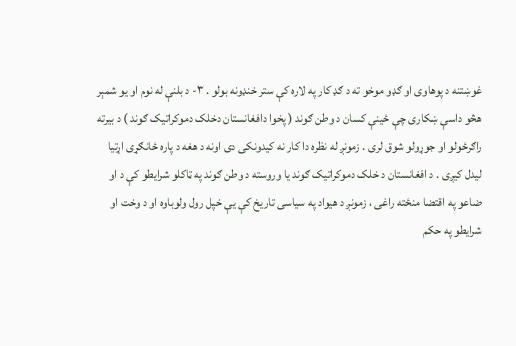غوښتنه د پوهاوی او ګډو موخو ته د ګډ کار په لاره کې ستر خنډونه بولو . ۳- د بلنې له نوم او يو شمېر هڅو داسې ښکاری چې ځينې کسان د وطن ګوند ( پخوا دافغانستان دخلک دموکراتيک ګوند ) د بيرته راګرځولو او جوړولو شوق لری . زمونږ له نظره دا کار نه کيدونکی دی اونه د هغه د پاره ځانګړی اړتيا ليدل کيږی . د افغانستان د خلک دموکراتيک ګوند يا وروسته د وطن ګوند په ټاکلو شرايطو کې د او ضاعو په اقتضا منځته راغی ، زمونږ د هيواد په سياسی تاريخ کې يې خپل رول ولوباوه او د وخت او شرايطو په حکم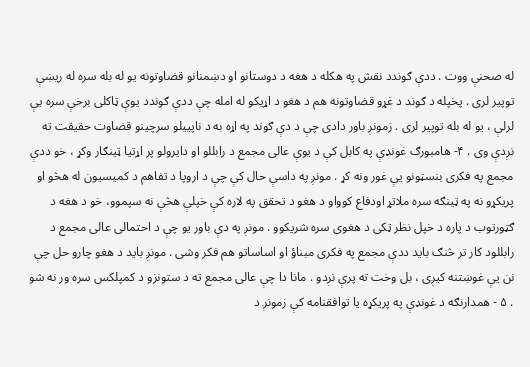له صحنې ووت . ددې ګوندد نقش په هکله د هغه د دوستانو او دښمنانو قضاوتونه يو له بله سره له ريښې توپير لری . پخپله د ګوند د غړو قضاوتونه هم د هغو د اړيکو له امله چې ددې ګوندد يوې ټاکلی برخې سره يې لرلې ، يو له بله توپير لری . زمونږ باور دادی چې د دې ګوند په اړه به د ناپييلو سرچينو قضاوت حقيقت ته نږدې وی . ۴- هامبورګ غونډې په کابل کې د يوې عالی مجمع د رابللو او دايرولو پر اړتيا ټينګار وکړ ، خو ددې مجمع په فکری بنسټونو يې غور ونه کړ . مونږ په داسې حال کې چې د اروپا د تفاهم د کميسيون له هڅو او پريکړو نه په ټينګه سره ملاتړ اودفاع کوواو د هغو د تحقق په لاره کې خپلې هڅې نه سپموو، خو د هغه د ګټورتوب د پاره د خپل نظر ټکی د هغوی سره شريکوو . مونږ په دې باور يو چې د احتمالی عالی مجمع د رابللود کار تر څنګ بايد ددې مجمع په فکری مبناؤ او اساساتو هم فکر وشی . مونږ بايد د هغو چارو حل چې نن يې غوښتنه کيږی ، بل وخت ته پرې نږدو . مانا دا چې عالی مجمع ته د ستونزو د کمپلکس سره ور نه شو . ۵ - همدارنګه د غونډې په پريکړه يا توافقنامه کې زمونږ د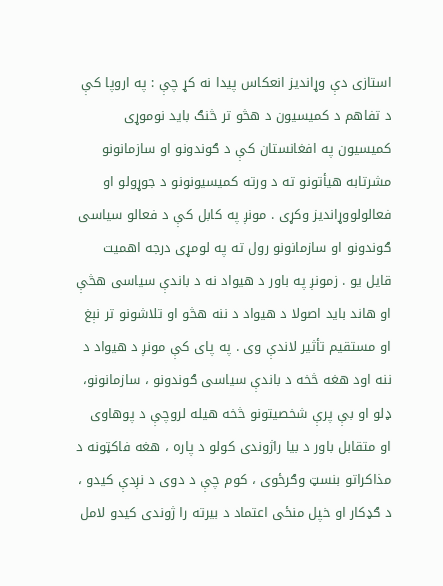استازی دې وړانديز انعکاس پيدا نه کړ چې : په اروپا کې د تفاهم د کميسيون د هڅو تر څنګ بايد نوموړی کميسيون په افغانستان کې د ګوندونو او سازمانونو مشرتابه هيأتونو ته د ورته کميسيونونو د جوړولو او فعالولووړانديز وکړی . مونږ په کابل کې د فعالو سياسی ګوندونو او سازمانونو رول ته په لومړی درجه اهميت قايل يو . زمونږ په باور د هيواد نه د باندې سياسی هڅې او هاند بايد اصولا د هيواد د ننه هڅو او تلاشونو تر نېغ او مستقيم تأثير لاندې وی . په پای کې مونږ د هيواد د ننه اود هغه څخه د باندې سياسی ګوندونو ، سازمانونو، ډلو او بې پرې شخصيتونو څخه هيله لروچې د پوهاوی او متقابل باور د بيا راژوندی کولو د پاره ، هغه فاکټونه د مذاکراتو بنسټ وګرځوی ، کوم چې د دوی د نږدې کيدو ، د ګډکار او خپل منځی اعتماد د بيرته را ژوندی کيدو لامل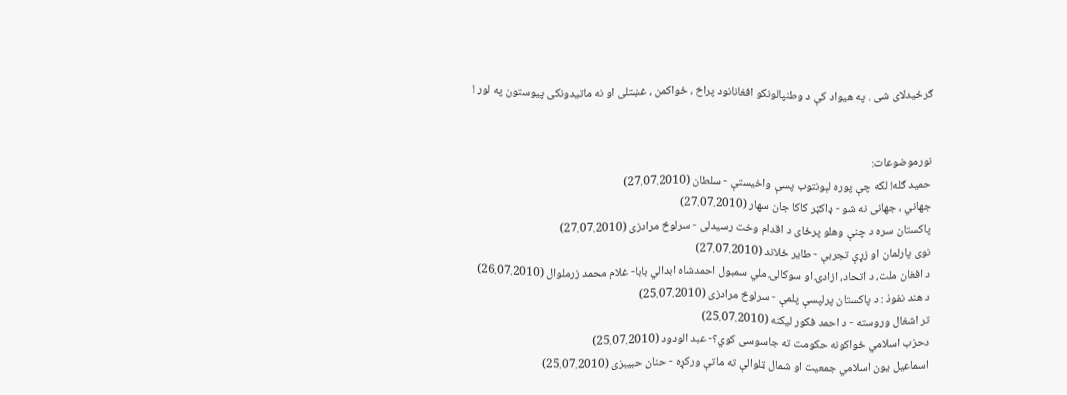ګرځيدلای شی . په هيواد کې د وطنپالونکو افغانانود پراخ ، ځواکمن ، غښتلی او نه ماتيدونکی پيوستون په لور !


نورموضوعات:
حميد ګله! لکه چې پوره لېونتوب پسې واخيستې - سلطان (27.07.2010)
جهاني ، جهانی نه شو - ډاکټر کاکا جان سهار (27.07.2010)
پاکستان سره د چنې وهلو پرځای د اقدام وخت رسیدلی - سرلوڅ مرادزی (27.07.2010)
نوی پارلمان او زړې تجربې - طایر ځلاند (27.07.2010)
د افغان ملت، د اتحاد، ازادۍ او سوکالۍ ملي سمبول احمدشاه ابدالي بابا- غلام محمد زرملوال (26.07.2010)
د هند نفوذ : د پاکستان پرلپسې پلمې - سرلوڅ مرادزی (25.07.2010)
تر اشغال وروسته - د احمد فکور لیکنه (25.07.2010)
دحزب اسلامي ځواکونه حکومت ته جاسوسی کوي؟- عبد الودود (25.07.2010)
اسماعیل یون اسلامي جمعیت او شمال ټلوالې ته ماتې ورکړه - حنان حبیبزی (25.07.2010)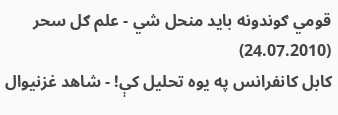قومي ګوندونه باید منحل شي - علم ګل سحر (24.07.2010)
کابل کانفرانس په یوه تحلیل کې! - شاهد غزنيوال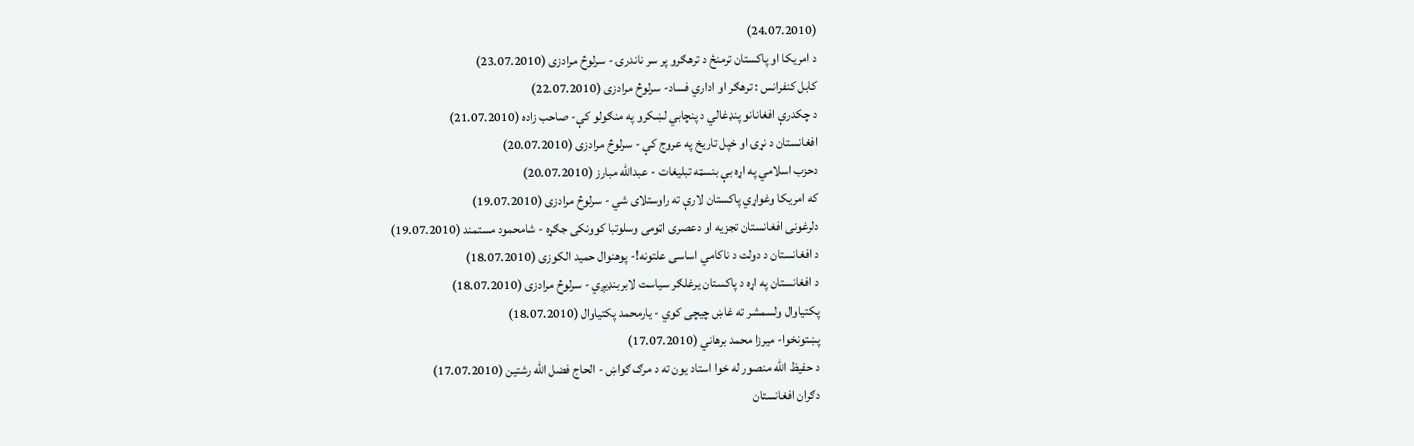(24.07.2010)
د امریکا او پاکستان ترمنځ د ترهګرو پر سر ناندرۍ - سرلوڅ مرادزی (23.07.2010)
کابل کنفرانس : ترهګر او اداري فساد- سرلوڅ مرادزی (22.07.2010)
د چكدرې افغانانو پنډغالي د پنچابي لښكرو په منګولو كې- صاحب زاده (21.07.2010)
افغانستان د نړۍ او خپل تاریخ په عروج کې - سرلوڅ مرادزی (20.07.2010)
دحزب اسلامي په اړه بې بنسټه تبليغات - عبدالله مبارز (20.07.2010)
که امریکا وغواړي پاکستان لارې ته راوستلای شي - سرلوڅ مرادزی (19.07.2010)
دلرغونی افغانستان تجزیه او دعصری اټومی وسلوتبا کوونکی جګړه - شامحمود مستمند (19.07.2010)
د افغانستان د دولت د ناکامي اساسی علتونه!- پوهنوال حمید الکوزی (18.07.2010)
د افغانستان په اړه د پاکستان یرغلګر سیاست لابربنډیږي - سرلوڅ مرادزی (18.07.2010)
پکتياوال ولسمشر ته غاښ چيچی کوي - يارمحمد پکتياوال (18.07.2010)
پښتونخوا- میرزا محمد برهاني (17.07.2010)
د حفيظ الله منصور له خوا استاد يون ته د مرګ ګواښ - الحاج فضل الله رشتين (17.07.2010)
دګران افغانستان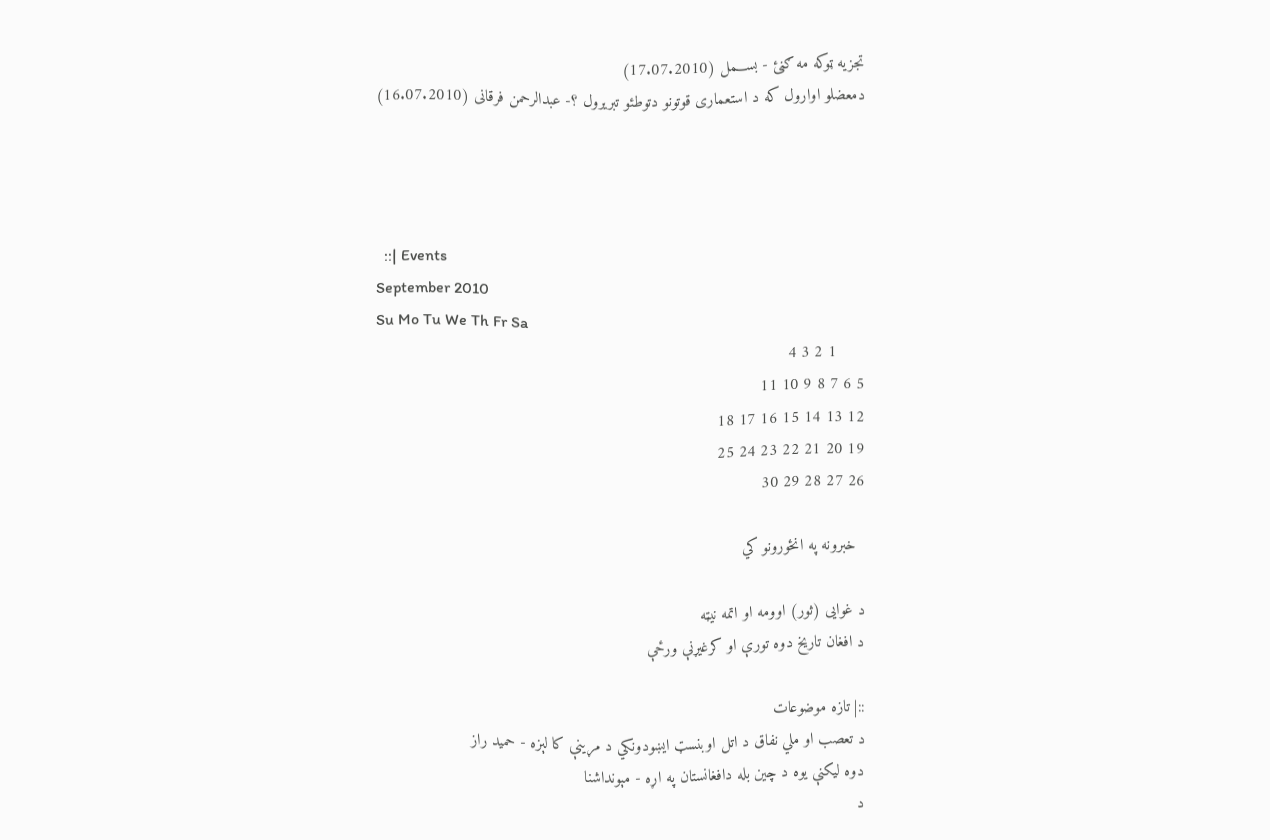تجزیه ټوکه مه ګڼئ - بســـمل (17.07.2010)
دمعضلو اوارول که د استعماری قوتونو دتوطئو تبریرول ؟- عبدالرحمن فرقانی (16.07.2010)




  ::| Events
September 2010
Su Mo Tu We Th Fr Sa
      1 2 3 4
5 6 7 8 9 10 11
12 13 14 15 16 17 18
19 20 21 22 23 24 25
26 27 28 29 30

  خبرونه په انځورونو کي

د غوایی (ثور) اوومه او اتمه نیټه
د افغان تاریخ دوه تورې او کرغیړنې ورځې

::| تازه موضوعات
د تعصب او ملي نفاق د اتل اوبنسټ ايښودونکي د مړينې کا لېزه - حميد راز
دوه ليکنې يوه د چين بله دافغانستان په اړه - مېونداشنا
د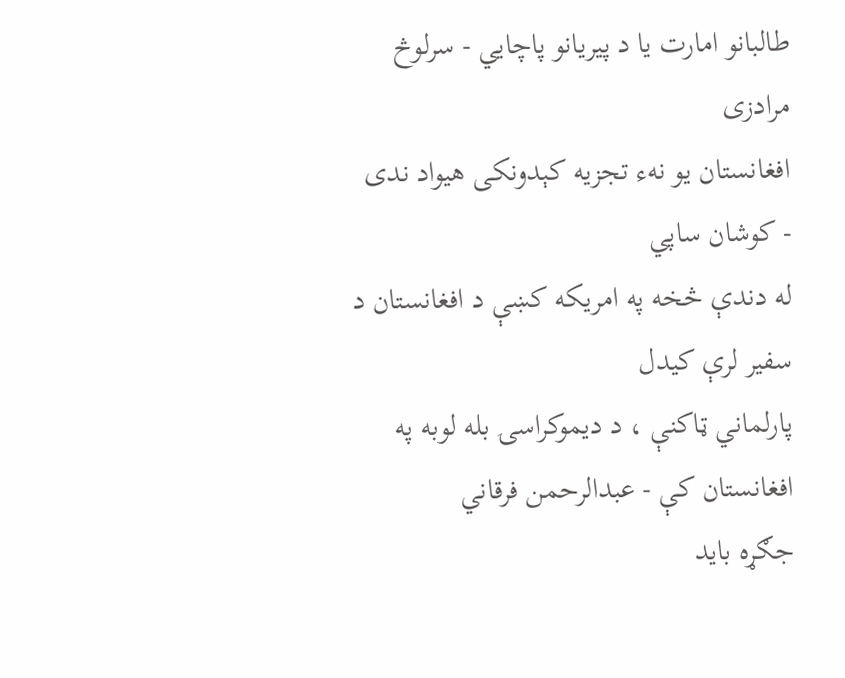طالبانو امارت یا د پيریانو پاچايي - سرلوڅ مرادزی
افغانستان یو نهء تجزیه کېدونکی هیواد ندی - کوشان ساپي
له دندې څخه په امريكه كښې د افغانستان د سفير لرې كيدل
پارلماني ټاکنې ، د دیموکراسۍ بله لوبه په افغانستان کې - عبدالرحمن فرقاني
جګړه باید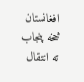افغانستان څخه پنجاب ته انتقال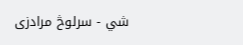شي - سرلوڅ مرادزی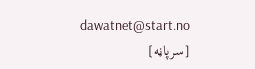dawatnet@start.no
[سرپاڼه]